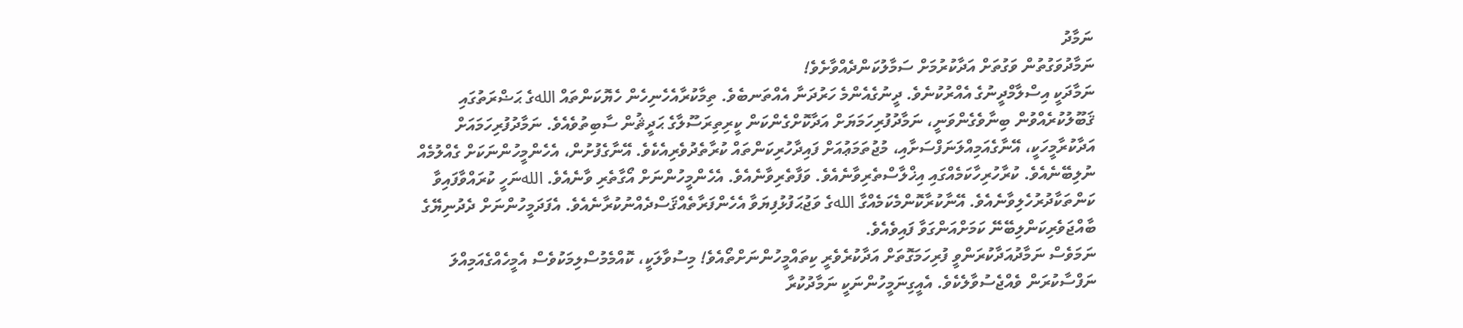ނަމާދު
ނަމާދުވަގުތުން ވަގުތަށް އަދާކުރުމަށް ސަމާލުކަންދެއްވާށެވެ!
ނަމާދަކީ އިސްލާމްދީނުގެ އެއްރުކުނެވެ. ދީނުގެއެންމެ ހަރުދަނާ އެއްތަނބެވެ. ތިމާކުރާއެހެނިހެން ހެޔޮކަންތައް اللهގެ ޙަޟްރަތުގައި ޤަބޫލުކުރެއްވުން ބިނާވެގެންވަނީ، ނަމާދުފުރިހަމަޔަށް އަދާކޮށްގެންކަން ކީރިތިރަސޫލާގެ ޙަދީޘުން ސާބިތުވެއެވެ. ނަމާދުފުރިހަމައަށް އަދާކުރާމީހަކީ، އޭނާގެއަމިއްލަނަފްސަށާއި، މުޖުތަމަޢުއަށް ފައިދާހުރިކަންތައް ކުރާތެދުވެރިއެކެވެ. އޭނާގެފުށުން، އެހެންމީހުންނަކަށް ގެއްލުމެއް ނުލިބޭނެއެވެ. ކުރާހުރިހާކަމެއްގައި އިޚްލާސްތެރިވާނެއެވެ. ވަފާތެރިވާނެއެވެ. އެހެންމީހުންނަށް އޯގާތެރި ވާނެއެވެ. اللهނަހީ ކުރައްވާފައިވާ ކަންތަކާދުރުހެލިވާނެއެވެ. އޭނާކުރާކޮންމެކަމެއްގާ اللهގެ ވަޖުޙަފުޅުފިޔަވާ އެހެންފަރާތެއްޤަސްދެއްނުކުރާނެއެވެ. އެފަދަމީހުންނަށް ދެދުނިޔޭގެ ބާއްޖަވެރިކަންލިބޭނޭ ކަމަށްއަންގަވާ ފައިވެއެވެ.
ނަމަވެސް ނަމާދުއަދާކުރަންވީ ފުރިހަމަގޮތަށް އަދާކުރެވެރީ ކިތައްމީހުންނަށްތޯއެވެ! މިސުވާލަކީ، ކޮއްމެމުސްލިމަކުވެސް އެމީހެއްގެއަމިއްލަ ނަފްސާކުރަން ވެއްޖެސުވާލެކެވެ. އެއީގިނަމީހުންނަކީ ނަމާދުކުރާ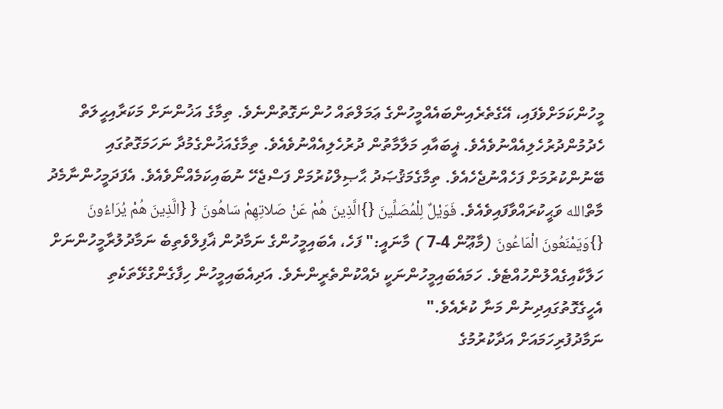މީހުންކަމަށްވެފައި، އޭގެތެރެއިންބައެއްމީހުންގެ ޢަމަލްތައް ހުންނަގޮތުންނެވެ. ތިމާގެ އަޚުންނަށް މަކަރާއިޙީލަތް ހެދުމުންދުރުހެލިއެއްނުވެއެވެ. ޣީބައާއި މަލާމާތުން ދުރުހެލިއެއްނުވެއެވެ. ތިމާގެއަޚުންގެމުދާ ނަހަމަގޮތުގައި ބޭނުންކުރުމަށް ފަހެއްނުޖެހެއެވެ. ތިމާގެމަޤުޞަދު ޙާޞިލްކުރުމަށް ފަސްޖެހޭ ނުބައިކަމެއްނޯވެއެވެ. އެފަދަމީހުންނާމެދު މާތްالله ވަޙީކުރައްވާފައިވެއެވެ. فَوَيْلٌ لِلْمُصَلِّينَ {}الَّذِينَ هُمْ عَنْ صَلاتِهِمْ سَاهُونَ { {الَّذِينَ هُمْ يُرَاءُونَ {}وَيَمْنَعُونَ الْمَاعُونَ (މާޢޫން 4-7 ) މާނައީ:" ފަހެ، އެބައިމީހުންގެ ނަމާދުން ޣާފިލްވެތިބެ ނަމާދުލުރާމީހުންނަށް ހަލާކާއިގެއްލުންހުއްޓެވެ. ހަމައެބައިމީހުންނަކީ ދެއްކުންތެރީންނެވެ. އަދިއެބައިމީހުން ހިފާގެންގުޅޭތަކެތި އެހީގެގޮތުގައިދިނުން މަނާ ކުރެއެވެ."
ނަމާދުފުރިހަމައަށް އަދާކުރުމުގެ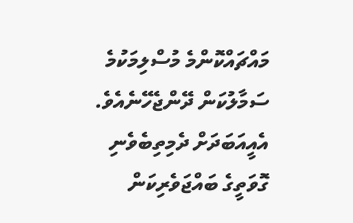މައްޗައްކޮންމެ މުސްލިމަކުމެ ސަމާލުކަން ދޭންޖެހޭނެއެވެ. އެއީއަބަދަށް ދެމިތިބެވެނި ގޮވަތީގެ ބައްޖަވެރިކަން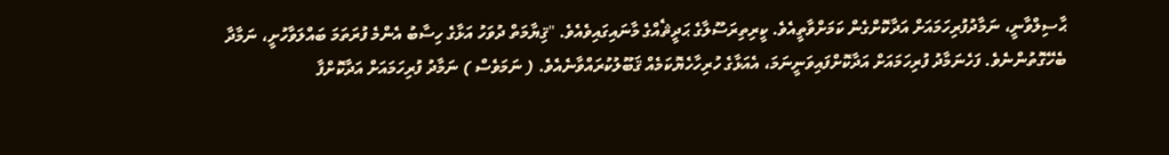ޙާސިލްވާނީ، ނަމާދުފުރިހަމައަށް އަދާކޮށްގެން ކަމަށްވާތީއެވެ. ކީރިތިރަސޫލާގެ ޙަދީޘެއްގެ މާނައިގައިވެއެވެ. "ޤިޔާމަތް ދުވަހު އަޅާގެ ހިސާބު އެންމެ ފުރަތަމަ ބައްލަވާހުށީ، ނަމާދާ ބެހޭގޮތުންނެވެ. ފަހެނަމާދު ފުރިހަމައަށް އަދާކޮށްފައިވަނީނަމަ، އެއަޅާގެ ހުރިހާހެޔޮކަމެއް ޤަބޫލުކުރައްވާނެއެވެ. ( ނަމަވެސް ) ނަމާދު ފުރިހަމައަށް އަދާކޮށްފާ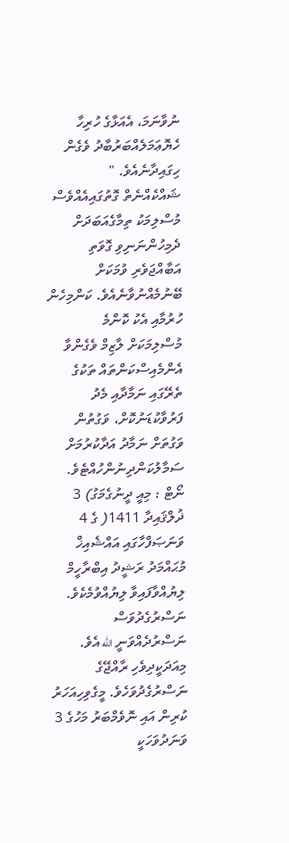ނުވާނަމަ، އެއަޅާގެ ހުރިހާ ހެޔޮޢަމަލެއްބަރުބާދު ވެގެން ހިގައިދާނެއެވެ. "
ޝައްކެއްނެތް ގޮތުގައިއެއްވެސް މުސްލިމަކު ތިމާގެއަބަދަށް ދެމިހުންނަނިވި ގޮވަތި އަބާއްޖަވެރި ވުމަކަށް ބޭނުމެއްނުވާނެއެވެ. ކަންމިހެން ހުރުމާއި އެކު ކޮންމެ މުސްލިމަކަށް ލާޒިމް ވެގެންވާ އެންމެއިސްކަންތައް ތަކުގެ ތެރޭގައި ނަމާދާއި މެދު ފަރުވާކުޑަނުކޮށް، ވަގުތުން ވަގުތަށް ނަމާދު އަދާކުރުމަށް ސަމާލުކަންދިނުންހުއްޓެވެ.
ނޯޓް : މިއީ ދީނުގެމަގު) 3 ޛުލްޤައިދާ 1411( ގެ 4 ވަނަޞަފްހާގައި އައްޝެއިޚް މުޙައްމަދު ރަޝީދު އިބްރާހީމް ލިޔުއްވާފައިވާ ލިޔުއްވުމެކެވެ.
ނަސްރުގެދުވަސް
ނަސްރުދެއްވަނީ الله އެވެ.
މިއަދަކީދިވެހި ރާއްޖޭގެ ނަސްރުގެދުވަހެވެ. މީގެވިހިއަހަރު ކުރިން އައި ނޮވެމްބަރު މަހުގެ 3 ވަނަދުވަހަކީ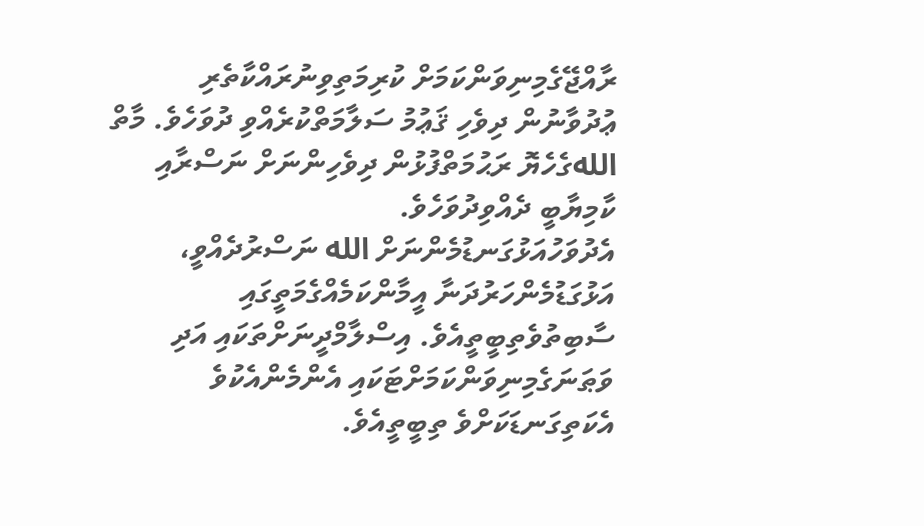ރާއްޖޭގެމިނިވަންކަމަށް ކުރިމަތިވިނުރައްކާތެރި ޢުދުވާނުން ދިވެހި ޤަޢުމު ސަލާމަތްކުރެއްވި ދުވަހެވެ. މާތް اللهގެހެޔޮ ރަޙުމަތްފުޅުން ދިވެހިންނަށް ނަސްރާއި ކާމިޔާބީ ދެއްވިދުވަހެވެ.
އެދުވަހުއަޅުގަނޑުމެންނަށް الله ނަސްރުދެއްވީ، އަޅުގަޑުމެންހަރުދަނާ އީމާންކަމެއްގެމަތީގައި ސާބިތުވެތިބީތީއެވެ. އިސްލާމްދީނަށްތަކައި އަދި ވަޠަނަގެމިނިވަންކަމަށްޓަކައި އެންމެންއެކުވެ އެކަތިގަނޑަކަށްވެ ތިބީތީއެވެ.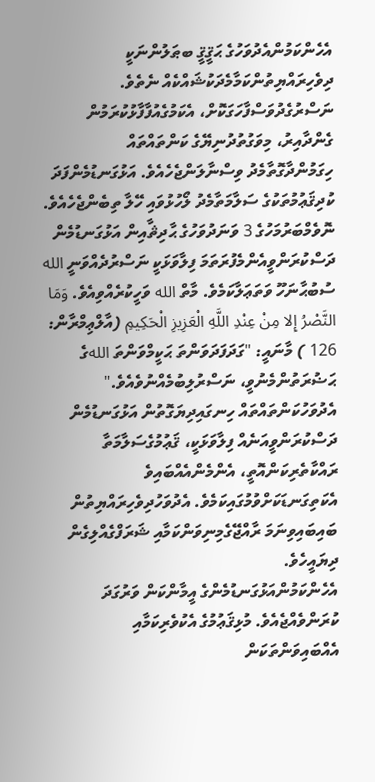އެހެންކަމުންއެދުވަހުގެ ޙަޤީޤީ ބޠަލުންނަކީ ދިވެހިރައްޔިތުންކަމާމެދަކުޝައްކެއް ނެތެވެ.
ނަސްރުގެދުވަސްފާހަގަކޮށް، އެކަމުގެއުފާފާޅުކުރަމުން ގެންދާއިރު، މިވަގުތުދުނިޔޭގެ ކަންތައްތައް ހިގަމުންދާގޮތާމެދު ވިސްނާލަންޖެހެއެވެ. އަޅުގަނޑުމެންފަދަ ކުދިޤަޢުމުތަކުގެ ސަލާމަތާމެދު ލޯހުޅުވައި ހޭލާ ތިބެންޖެހެއެވެ.
ނޮވެމްބަރުމަހުގެ 3 ވަނަދުވަހުގެ ޙާދިޘާއިން އަޅުގަނޑުމެން ދަސްކުރަންވީއެންމެފުރަތަމަ ފިލާވަޅަކީ ނަސްރުދެއްވަނީ الله ސުބުޙާނަހޫ ވަތަޢަލާކަމެވެ. މާތް الله ވަހީކުރެއްވިއެވެ. وَمَا النَّصْرُ إِلا مِنْ عِنْدِ اللَّهِ الْعَزِيزِ الْحَكِيمِ (އާލްޢިމްރާން: 126 ) މާނައީ: "ގަދަފަދަވަންތަ ޙަކީމްވަންތަ اللهގެ ޙަޟުރަތުންމެނުވީ، ނަސްރުލިބުމެއްނުވެއެވެ."
އެދުވަހުކަންތައްތައް ހިނގައިދިޔަގޮތުން އަޅުގަނޑުމެން ދަސްކުރަންވީއަނެއް ފިލާވަޅަކީ، ޤަޢުމުގެސަލާމަތާ ރައްކާތެރިކަންއޮތީ، އެންމެންއެއްބައިވެ އެކަތިގަނޑަކަށްވުމުގައިކަމެވެ. އެދުވަހުދިވެހިރައްޔިތުން ބައިބައިވިނަމަ ރާއްޖޭގެމިނިވަންކަމާއި ޝަރަފްގެއްލިގެން ދިޔައީހެވެ.
އެހެންކަމުންއަޅުގަނޑުމެންގެ އީމާންކަން ވަރުގަދަ ކުރަންވެއްޖެއެވެ. މުޅިޤަޢުމުގެ އެކުވެރިކަމާއި އެއްބައިވަންތަކަން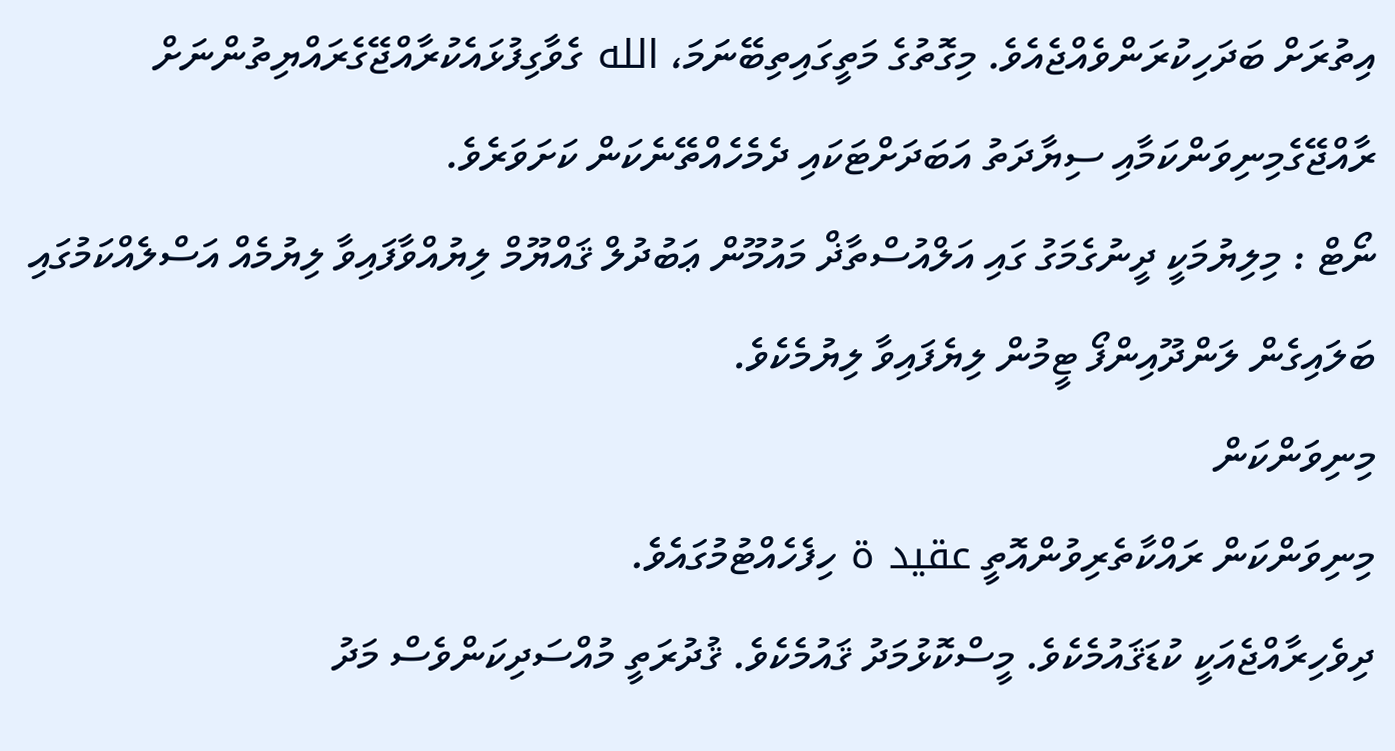އިތުރަށް ބަދަހިކުރަންވެއްޖެއެވެ. މިގޮތުގެ މަތީގައިތިބޭނަމަ، الله ގެވާގިފުޅައެކުރާއްޖޭގެރައްޔިތުންނަށް ރާއްޖޭގެމިނިވަންކަމާއި ސިޔާދަތު އަބަދަށްޓަކައި ދެމެހެއްތޭނެކަން ކަށަވަރެވެ.
ނޯޓް : މިލިޔުމަކީ ދީނުގެމަގު ގައި އަލްއުސްތާޛް މައުމޫން ޢަބުދުލް ޤައްޔޫމް ލިޔުއްވާފައިވާ ލިޔުމެއް އަސްލެއްކަމުގައި ބަލައިގެން ލަންދޫއިންފޯ ޓީމުން ލިޔެފައިވާ ލިޔުމެކެވެ.
މިނިވަންކަން
މިނިވަންކަން ރައްކާތެރިވުންއޮތީ عقيد ة ހިފެހެއްޓުމުގައެވެ.
ދިވެހިރާއްޖެއަކީ ކުޑަޤައުމެކެވެ. މީސްކޮޅުމަދު ޤައުމެކެވެ. ޤުދުރަތީ މުއްސަދިކަންވެސް މަދު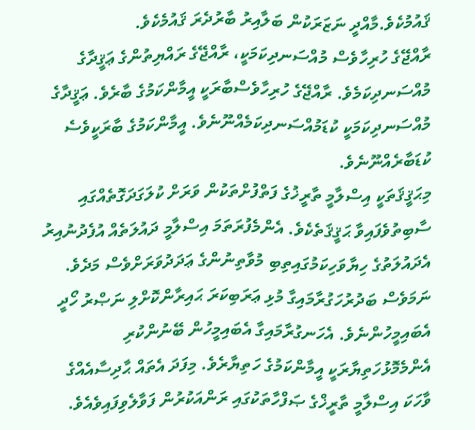ޤައުމުކެވެ.މާއްދީ ނަޒަރަކުން ބަލާއިރު ބާރުދެރަ ޤައުމެކެވެ.
ރާއްޖޭގެ ހުރިހާވެސް މުއްސަނދިކަމަކީ، ރާއްޖޭގެ ރައްޔިތުންގެ ޢަޤީދާގެ މުއްސަނދިކަމެވެ. ރާއްޖޭގެ ހުރިހާވެސްބާރަކީ އީމާންކަމުގެ ބާރެވެ. ޢަޤީދާގެ މުއްސަނދިކަމަކީ ކުޑަމުއްސަނދިކަމެއްނޫނެވެ. އީމާންކަމުގެ ބާރަކީވެސެ ކުޑަބާރެއްނޫނެވެ.
މިޙަޤީޤަތަކީ އިސްލާމީ ތާރީޚުގެ ފަތްފުށްތަކުން ވަރަށް ކުލަގަދަގޮތެއްގައި ސާބިތުވެފައިވާ ޙަޤީޤަތެކެވެ. އެންމެފުރަތަމަ އިސްލާމީ ދައުލަތެއް އުފެދުނުއިރު އެދައުލަތުގެ ހިޔާވަހިކަމުގައިތިބި މުވާތިނުންގެ ޢަދަދުވަރަށްވެސް މަދެވެ. ނަމަވެސް ބަދުރުހަގުރާމައިގާ މުޅި ޢަރަބިކަރަ ޙައިރާންކޮށްލި ނަޞްރު ހޯދީ އެބައިމީހުންނެވެ. އެހަނގުރާމައިގާ އެބައިމީހުން ބޭނުންކުރި އެންމެމޮޅުހަތިޔާރަކީ އީމާންކަމުގެ ހަތިޔާރެވެ. މިފަދަ އެތައް ޙާދިސާއެއްގެ ވާހަކަ އިސްލާމީ ތާރީޚްގެ ޞަފްހާތަކުގައި ރަންއަކުރުން ފަވާލެވިފައިވެއެވެ.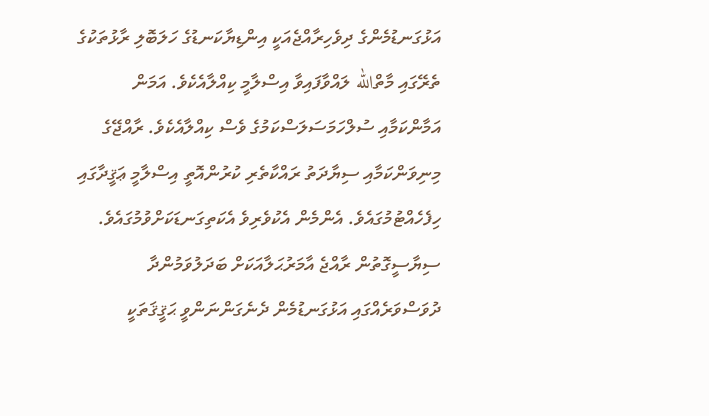އަޅުގަނޑުމެންގެ ދިވެހިރާއްޖެއަކީ އިންޑިޔާކަނޑުގެ ހަލަބޮލި ރާޅުތަކުގެ ތެރޭގައި މާތްالله ލައްވާފައިވާ އިސްލާމީ ކިއްލާއެކެވެ. އަމަން އަމާންކަމާއި ސުލްހަމަސަލަސްކަމުގެ ވެސް ކިއްލާއެކެވެ. ރާއްޖޭގެ މިނިވަންކަމާއި ސިޔާދަތު ރައްކާތެރި ކުރުންއޮތީ އިސްލާމީ ޢަޤީދާގައި ހިފެހެއްޓުމުގައެވެ. އެންމެން އެކުވެރިވެ އެކަތިގަނޑަކަށްވުމުގައެވެ.
ސިޔާސީގޮތުން ރާއްޖެ އާމަރުޙަލާއަކަށް ބަދަލުވަމުންދާ ދުވަސްވަރެއްގައި އަޅުގަނޑުމެން ދެނެގަންނަންވީ ޙަޤީޤަތަކީ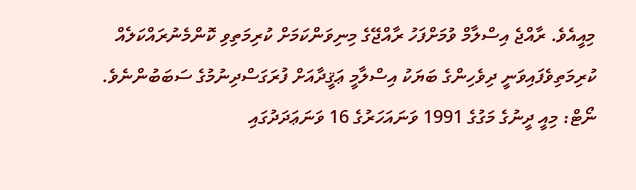މިއީއެވެ. ރާއްޖެ އިސްލާމް ވުމަށްފަހު ރާއްޖޭގެ މިނިވަންކަމަށް ކުރިމަތިވި ކޮންމެނުރައްކަލެއް ކުރިމަތިވެފައިވަނީ ދިވެހިންގެ ބަޔަކު އިސްލާމީ ޢަޤީދާއަށް ފުރަގަސްދިނުމުގެ ސަބަބުންނެވެ.
ނޯޓް: މިއީ ދީނުގެ މަގުގެ 1991 ވަނައަހަރުގެ 16 ވަނަޢަދަދުގައި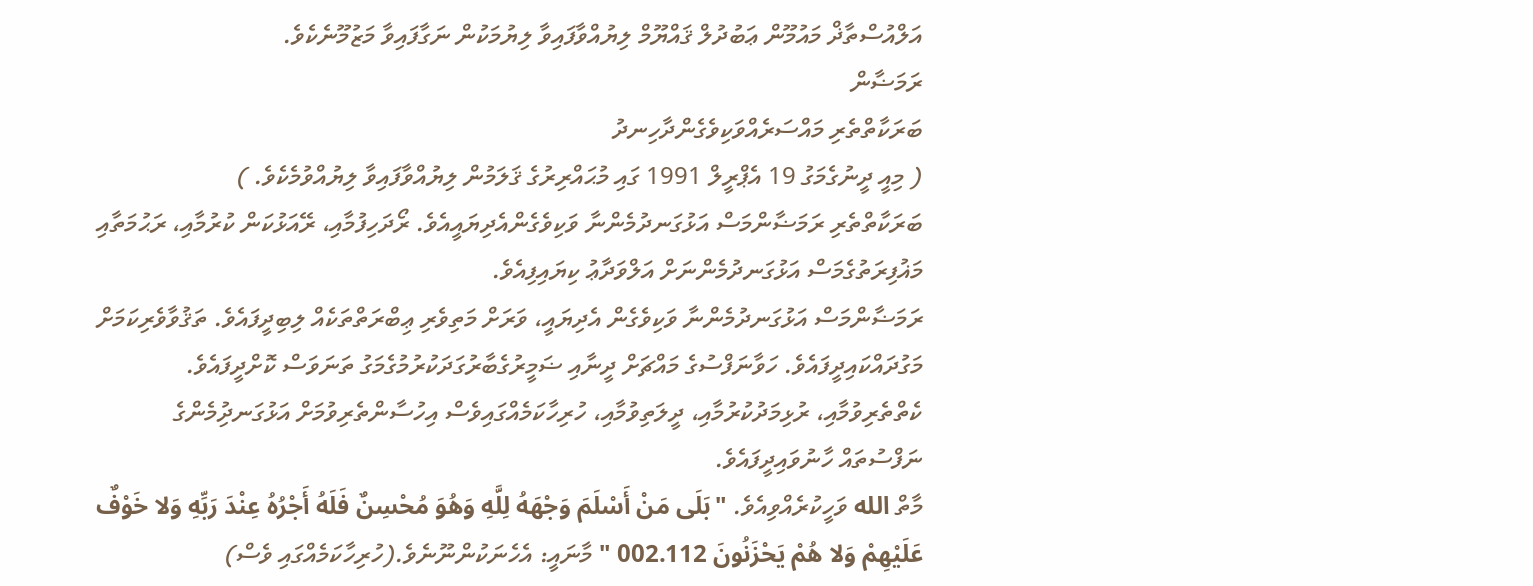އަލްއުސްތާޛް މައުމޫން ޢަބުދުލް ޤައްޔޫމް ލިޔުއްވާފައިވާ ލިޔުމަކުން ނަގާފައިވާ މަޒުމޫނެކެވެ.
ރަމަޟާން
ބަރަކާތްތެރި މައްސަރެއްވަކިވެގެންދާހިނދު
( މިއީ ދީނުގެމަގު 19 އެޕްރީލް 1991 ގައި މުޙައްރިރުގެ ޤަލަމުން ލިޔުއްވާފައިވާ ލިޔުއްވުމެކެވެ. )
ބަރަކާތްތެރި ރަމަޟާންމަސް އަޅުގަނދުމެންނާ ވަކިވެގެންއެދިޔައީއެވެ. ރޯދަހިފުމާއި، ރޭއަޅުކަން ކުރުމާއި، ރަޙުމަތާއި މަޣުފިރަތުގެމަސް އަޅުގަނދުމެންނަށް އަލްވަދާޢު ކިޔައިފިއެވެ.
ރަމަޟާންމަސް އަޅުގަނދުމެންނާ ވަކިވެގެން އެދިޔައީ، ވަރަށް މަތިވެރި ޢިބްރަތްތަކެއް ލިބިދީފައެވެ. ތަޤުވާވެރިކަމަށް މަގުދައްކައިދީފައެވެ. ހަވާނަފްސުގެ މައްޗަށް ދީނާއި ޟަމީރުގެބާރުގަދަކުރުމުގެމަގު ތަނަވަސް ކޮށްދީފައެވެ. ކެތްތެރިވުމާއި، ރުޅިމަދުކުރުމާއި، ދީލަތިވުމާއި، ހުރިހާކަމެއްގައިވެސް އިހުސާންތެރިވުމަށް އަޅުގަނދިުމެންގެ ނަފްސުތައް ހާނުވައިދީފައެވެ.
މާތް الله ވަހީކުރެއްވިއެވެ. "بَلَى مَنْ أَسْلَمَ وَجْهَهُ لِلَّهِ وَهُوَ مُحْسِنٌ فَلَهُ أَجْرُهُ عِنْدَ رَبِّهِ وَلا خَوْفٌ عَلَيْهِمْ وَلا هُمْ يَحْزَنُونَ 002.112 " މާނައީ: އެހެނަކުންނޫނެވެ.(ހުރިހާކަމެއްގައި ވެސް)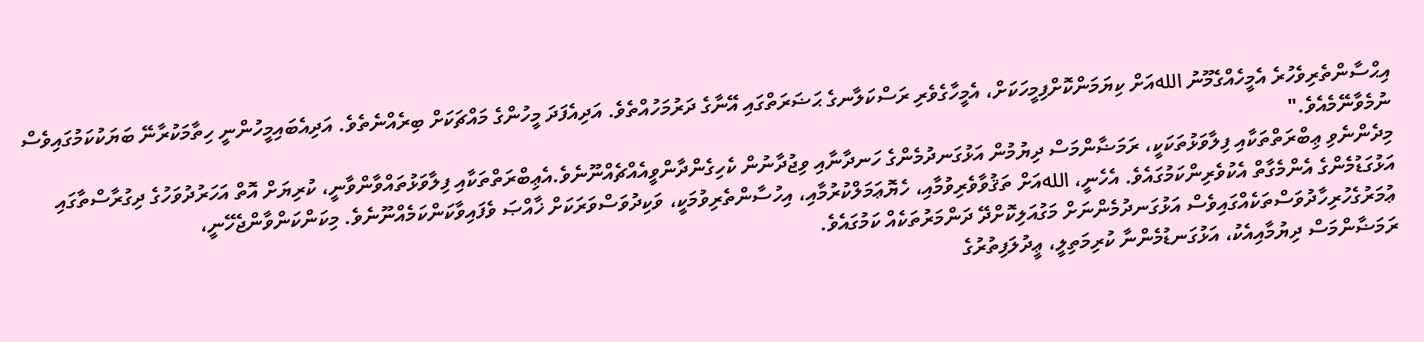އިޙްސާންތެރިވެހުރެ އެމީހެއްގެމޫނު اللهއަށް ކިޔަމަންކޮށްފިމީހަކަށް، އެމީހާގެވެރި ރަސްކަލާނގެ ޙަޟަރަތްގައި އޭނާގެ ދަރުމަހުއްތެވެ. އަދިއެފަދަ މީހުންގެ މައްޗަކަށް ބިރެއްނެތެވެ. އަދިއެބައިމީހުންނީ ހިތާމަކުރާނޭ ބަޔަކުކަމުގައިވެސް ނުމެވާނޭމެއެވެ."
މިދެންނެވި ޢިބްރަތްތަކާއި ފިލާވަޅުތަކަކީ، ރަމަޟާންމަސް ދިޔުމުން އަޅުގަނދުމެންގެ ހަނދާނާއި ވިޖުދާނުން ކެހިގެންދާންވީއެއްޗެއްނޫނެވެ.އެޢިބްރަތްތަކާއި ފިލާވަޅުތައްވާންވާނީ، ކުރިޔަށް އޮތް އަހަރުދުވަހުގެ ދިގުރާސްތާގައި އަޅުގަޑުމެންގެ އެންމެގާތް އެކުވެރިންކަމުގައެވެ. އެހެނީ، اللهއަށް ތަޤުވާވެރިވުމާއި، ހެޔޮޢަމަލްކުރުމާއި، އިހުސާންތެރިވުމަކީ، ވަކިދުވަސްވަރަކަށް ޚާއްޞަ ވެފައިވާކަންކަމެއްނޫނެވެ. މިކަންކަންވާންޖެހޭނީ، ޢުމަރުގެހުރިހާދުވަސްތަކެއްގައިވެސް އަޅުގަނދުމެންނަށް މަގުއަލިކޮށްދޭ ދަންމަރުތަކެއް ކަމުގައެވެ.
ރަމަޟާންމަސް ދިޔުމާއިއެކު، އަޅުގަނޑުމެންނާ ކުރިމަތިލީ، ޢީދުލަފިތުރުގެ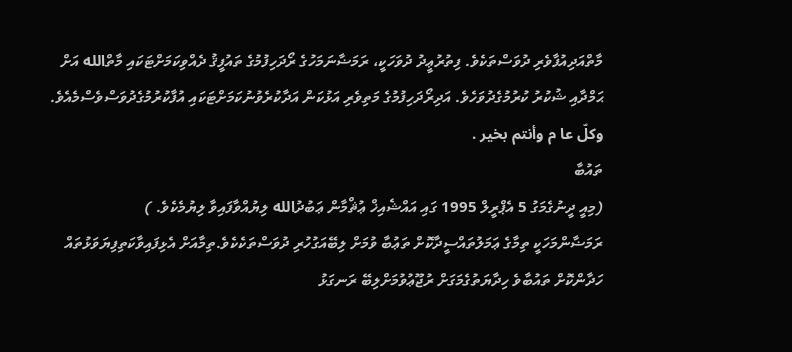މާތްއަދިއުފާވެރި ދުވަސްތަކެވެ. ފިތުރުޢީދު ދުވަހަކީ، ރަމަޟާނަމަހުގެ ރޯދަހިފުމުގެ ތައުފީޤު ދެއްވިކަމަށްޓަކައި މާތްالله އަށް ޙަމްދާއި ޝުކުރު ކުރުމުގެދުވަހެވެ. އަދިރޯދަހިފުމުގެ މަތިވެރި އަޅުކަން އަދާކުރެވުނުކަމަށްޓަކައި އުފާކުރުމުގެދުވަސްވެސްމެއެވެ. وكلّ عا م وأنتم بخير .
ތައުބާ
(މިއީ ދީނުގެމަގު 5 އެޕްރީލް 1995 ގައި އައްޝެއިޚް ޢުޘްމާން ޢަބުދުالله ލިޔުއްވާފައިވާ ލިޔުމެކެވެ. )
ރަމަޟާންމަހަކީ ތިމާގެ ޢަމަލުތައްސީދާކޮށް ތަޢުބާ ވުމަށް ލިބޭއަގުހުރި ދުވަސްތަކެކެވެ.ތިމާއަށް އެޅިފައިވާކަތިފިޔަވަޅުތައް ހަދާންކޮށް ތައުބާވެ ހިދާޔަތުގެމަގަށް ރުޖޫޢުވުމަށްލިބޭ ރަނގަޅު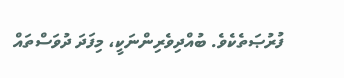ފުރުޞަތެކެވެ. ބުއްދިވެރިންނަކީ، މިފަދަ ދުވަސްތައް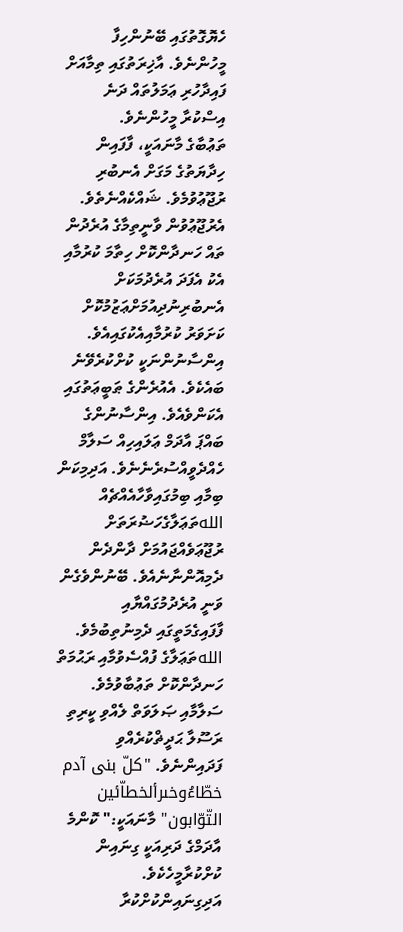ހެޔޮގޮތުގައި ބޭނުންހިފާ މީހުންނެވެ. އާޚިރަތުގައި ތިމާއަށް ފައިދާހުރި ޢަމަލުތައް ދަނެ އިސްކުރާ މީހުންނެވެ.
ތަޢުބާގެ މާނައަކީ، ފާފައިން ހިދާޔަތުގެ މަގަށް އެނބުރި ރުޖޫޢުވުމެވެ. ޝައްކެއްނެތެވެ. އެރުޖޫޢުވުން ވާނީތިމާގެ އުރެދުން ތައް ހަނދާންކޮށް ހިތާމަ ކުރުމާއި އެކު އެފަދަ އުރެދުމަކަށް އެނބުރިނުދިއުމަށްޢަޒުމުކޮށް ކަށަވަރު ކުރުމާއިއެކުގައިއެވެ. އިންސާނުންނަކީ ކުށްކުރެވޭނެ ބައެކެވެ. އެއުރެންގެ ޠަބީޢަތުގައި އެކަންވެއެވެ. އިންސާނުންގެ ބައްޕަ އާދަމް ޢަލައިހިއް ސަލާމް ހެއްދެވީއްސުރެނެނެވެ. އަދިމިކަން ބިމާއި ބިމުގައިވާހާއެއްޗެއް اللهތަޢަލާގެހަޟުރަތަށް ރުޖޫޢަވެއްޖައުމަށް ދާންދެން ދެމިއޮންނާނެއެވެ. ބޭނުންވެގެން ވަނީ އުރެދުމުގައްޔާއި ފާފައިގެމަތީގައި ދެމިނުތިބުމެވެ. اللهތަޢަލާގެ ފުއްސެވުމާއި ރަޙުމަތް ހަނދާންކޮށް ތަޢުބާވުމެވެ. ސަލާމާއި ޞަލަވަތް ލެއްވި ކީރިތި ރަސޫލާ ޙަދީޡްކުރެއްވި ފަދައިންނެވެ. "كلّ بنى آدم خطّاءُوخىرألخطاّئين التّوّابون" މާނައަކީ:" ކޮންމެ އާދަމްގެ ދަރިއަކީ ގިނައިން ކުށްކުރާމީހެކެވެ. އަދިގިނައިންކުށްކުރާ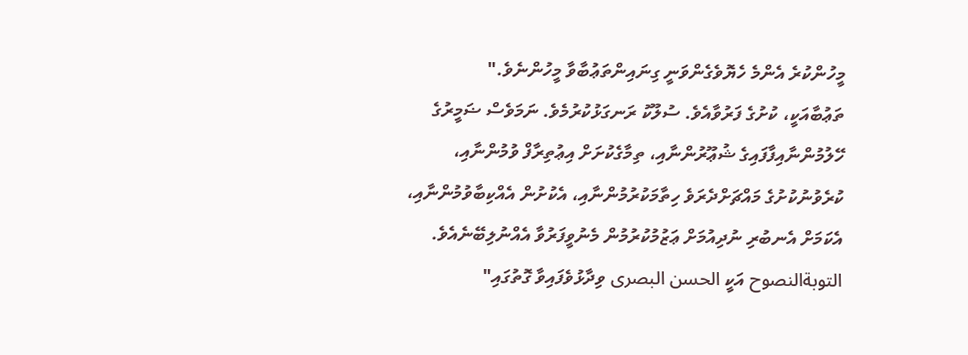މީހުންކުރެ އެންމެ ހެޔޮވެގެންވަނީ ގިނައިންތަޢުބާވާ މީހުންނެވެ."
ތަޢުބާއަކީ، ކުށުގެ ފަރުވާއެވެ. ސުލޫކު ރަނގަޅުކުރުމެވެ. ނަމަވެސް ޟަމީރުގެ ހޭލުމުންނާއިފާފައިގެ ޝުޢޫރުންނާއި، ތިމާގެކުށަށް އިޢުތިރާފް ވުމުންނާއި، ކުރެވުނުކުށުގެ މައްޗަށްދެރަވެ ހިތާމަކުރުމުންނާއި، އެކުށުން އެއްކިބާވުމުންނާއި، އެކަމަށް އެނބުރި ނުދިއުމަށް ޢަޒުމުކުރުމުން މެނުވީފަރުވާ އެއްނުލިބޭނެއެވެ. التوبةالنصوح އަކީ الحسن البصرى ވިދާޅުވެފައިވާ ގޮތުގައި"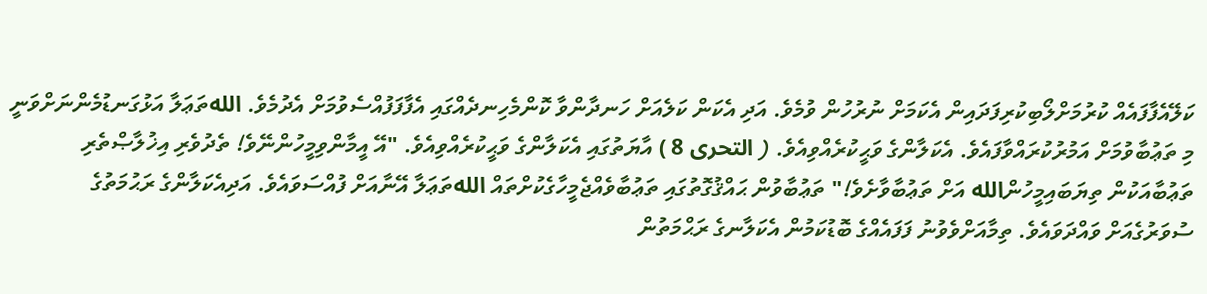ކަލޭއެފާފައެއް ކުރުމަށްލޯބިކުރިފަދައިން އެކަމަށް ނުރުހުން ވުމެވެ. އަދި އެކަން ކަލެއަށް ހަނދާންވާ ކޮންމެހިނދެއްގައި އެފާފަފުއްސެވުމަށް އެދުމެވެ. اللهތަޢަލާ އަޅުގަނޑުމެންނަށްވަނީ މި ތަޢުބާވުމަށް އަމުރުކުރައްވާފައެވެ. އެކަލާންގެ ވަޙީކުރެއްވިއެވެ. ( التحرى 8 ) އާޔަތުގައި އެކަލާންގެ ވަޙީކުރެއްވިއެވެ. "އޭ އީމާންވިމީހުންނޭވެ! ތެދުވެރި އިޚުލާޞްތެރި ތަޢުބާއަކުން ތިޔަބައިމީހުންالله އަށް ތަޢުބާވާށެވެ!" ތަޢުބާވުން ޙައްޤުގޮތުގައި ތަޢުބާވެއްޖެމީހާގެކުށްތައް اللهތަޢަލާ އޭނާއަށް ފުއްސަވައެވެ. އަދިއެކަލާންގެ ރަޙުމަތުގެ ސުވަރުގެއަށް ވައްދަވައެވެ. ތިމާއަށްވެވުނު ފަފައެއްގެ ބޮޑުކަމުން އެކަލާނގެ ރަޙްމަތުން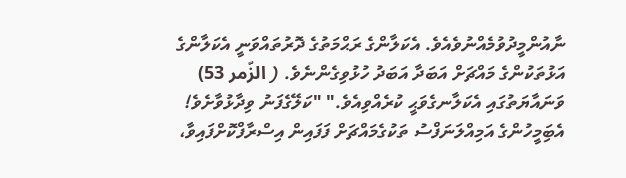ނާއުންމީދުވުމެއްނުވެއެވެ. އެކަލާންގެ ރަޙްމަތުގެ ދޮރުތައްވަނީ އެކަލާންގެ އަޅުތަކުންގެ މައްޗަށް އަބަދާ އަބަދު ހުޅުވިގެންނެވެ. ( الزّمر 53) ވަނައާޔަތުގައި އެކަލާނގެވަޙީ ކުރެއްވިއެވެ." "ކަލޭގެފަނު ވިދާޅުވާށެވެ! އެބަިމީހުންގެ އަމިއްލަނަފްސު ތަކުގެމައްޗަށް ފަފައިން އިސްރާފްކޮށްފައިވާ،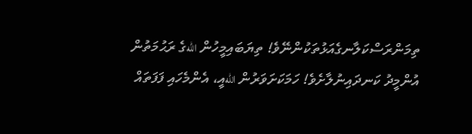ތިމަންރަސްކަލާނގެއަޅުތަކުންނޭވެ! ތިޔަބައިމީހުން اللهގެ ރަޙުމަތުން އުންމީދު ކަނދައިނުލާށެވެ! ހަމަކަށަވަރުން اللهއީ، އެންމެހައި ފަފަތައް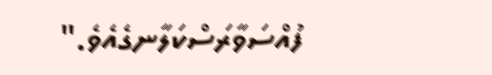ފުއްސަވާރަސްކަލާނގެއެވެ."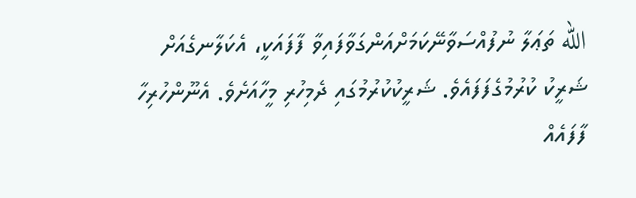الله ތަޢަލާ ނުފުއްސަވާނޭކަމަށްއަންގަވާފައިވާ ފާފައަކީ، އެކަލާނގެއަށް ޝަރީކު ކުރުމުގެފަފައެވެ. ޝަރީކުކުރުމުގައި ދެމިހުރި މީހާއަށެވެ. އެނޫންހުރިހާ ފާފައެއް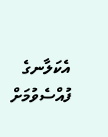އެކަލާނގެ ފުއްސެވުމަށް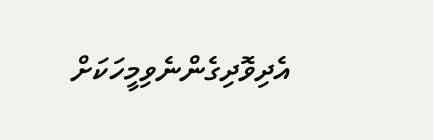އެދިވޮދިގެންނެވިމީހަކަށް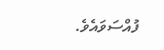ފުއްސަވައެވެ.